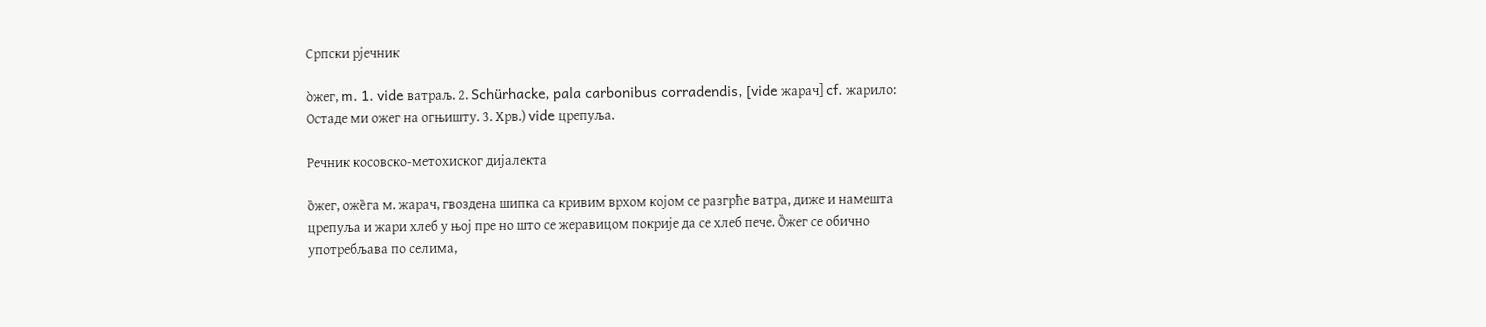Српски рјечник

о̀жег, m. 1. vide ватраљ. 2. Schürhacke, pala carbonibus corradendis, [vide жарач] cf. жарило: Остаде ми ожег на огњишту. 3. Хрв.) vide црепуља.

Речник косовско-метохиског дијалекта

о̏жег, оже̏га м. жарач, гвоздена шипка са кривим врхом којом се разгрће ватра, диже и намешта црепуља и жари хлеб у њој пpe но што се жеравицом покрије да се хлеб пече. Ȍжег се обично употребљава по селима,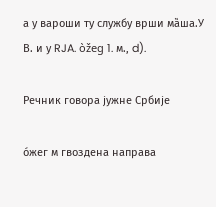а у вароши ту службу врши мȁша.У В. и у RJA. òžeg 1. м., d).

Речник говора јужне Србије

о́жег м гвоздена направа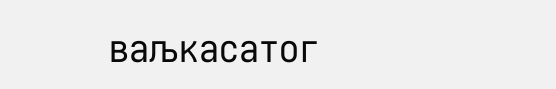ваљкасатог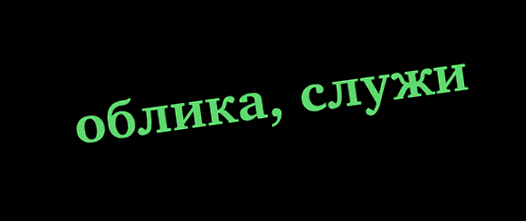облика, служи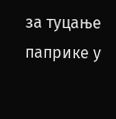за туцање паприке у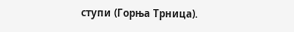ступи (Горња Трница).